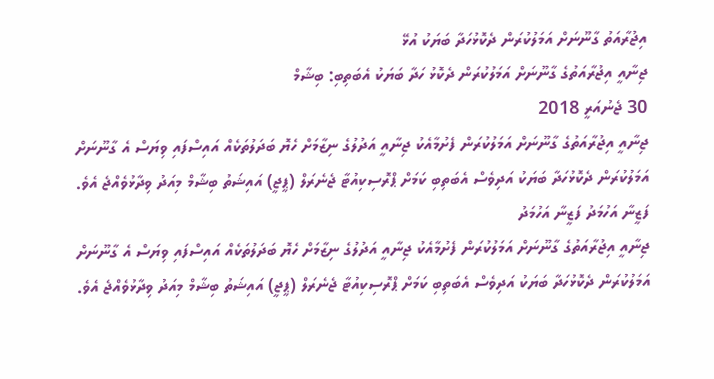އިޖުރާއަތު ގާނޫނަށް އަމަލުކުރަން ދެކޮޅުހަދާ ބަޔަކު އުޅޭ
ޖިނާއީ އިޖުރާއަތުގެ ގާނޫނަށް އަމަލުކުރަން ދެކޮޅު ހަދާ ބަޔަކު އެބަތިބި: ބިޝާމް
30 ޖެނުއަރީ 2018
ޖިނާއީ އިޖުރާއަތުގެ ގާނޫނަށް އަމަލުކުރަން ފެށުމާއެކު ޖިނާއީ އަދުލުގެ ނިޒާމަށް ހެޔޮ ބަދަލުތަކެއް އައިސްފައި ވިޔަސް އެ ގާނޫނަށް އަމަލުކުރަން ދެކޮޅުހަދާ ބަޔަކު އަދިވެސް އެބަތިބި ކަމަށް ޕްރޮސިކިއުޓާ ޖެނެރަލް (ޕީޖީ) އައިޝަތު ބިޝާމް މިއަދު ވިދާޅުވެއްޖެ އެވެ.
ފަޒީނާ އަހުމަދު ފަޒީނާ އަހުމަދު
ޖިނާއީ އިޖުރާއަތުގެ ގާނޫނަށް އަމަލުކުރަން ފެށުމާއެކު ޖިނާއީ އަދުލުގެ ނިޒާމަށް ހެޔޮ ބަދަލުތަކެއް އައިސްފައި ވިޔަސް އެ ގާނޫނަށް އަމަލުކުރަން ދެކޮޅުހަދާ ބަޔަކު އަދިވެސް އެބަތިބި ކަމަށް ޕްރޮސިކިއުޓާ ޖެނެރަލް (ޕީޖީ) އައިޝަތު ބިޝާމް މިއަދު ވިދާޅުވެއްޖެ އެވެ.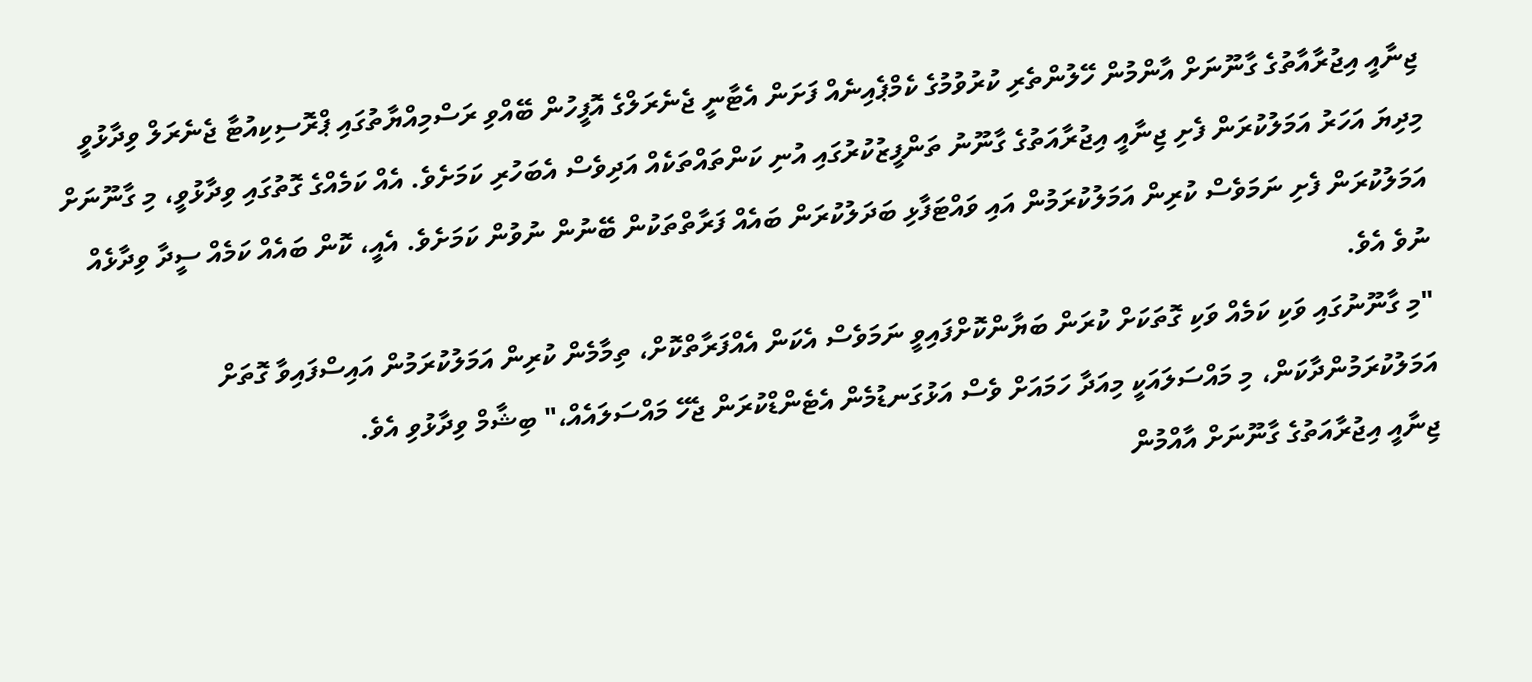ޖިނާއީ އިޖުރާއާތުގެ ގާނޫނަށް އާންމުން ހޭލުންތެރި ކުރުވުމުގެ ކެމްޕެއިނެއް ފަށަން އެޓާނީ ޖެނެރަލްގެ އޮފީހުން ބޭއްވި ރަސްމިއްޔާތުގައި ޕްރޮސިކިއުޓާ ޖެނެރަލް ވިދާޅުވީ މިދިޔަ އަހަރު އަމަލުކުރަން ފެށި ޖިނާއީ އިޖުރާއަތުގެ ގާނޫނު ތަންފީޒުކުރުގައި އުނި ކަންތައްތަކެއް އަދިވެސް އެބަހުރި ކަމަށެވެ. އެއް ކަމެއްގެ ގޮތުގައި ވިދާޅުވީ، މި ގާނޫނަށް އަމަލުކުރަން ފެށި ނަމަވެސް ކުރިން އަމަލުކުރަމުން އައި ވައްޓަފާޅި ބަދަލުކުރަން ބައެއް ފަރާތްތަކުން ބޭނުން ނުވުން ކަމަށެވެ. އެއީ، ކޮން ބައެއް ކަމެއް ސީދާ ވިދާޅެއް ނުވެ އެވެ.
"މި ގާނޫނުގައި ވަކި ކަމެއް ވަކި ގޮތަކަށް ކުރަން ބަޔާންކޮށްފައިވީ ނަމަވެސް އެކަން އެއްފަރާތްކޮށް، ތިމާމެން ކުރިން އަމަލުކުރަމުން އައިސްފައިވާ ގޮތަށް އަމަލުކުރަމުންދާކަން، މި މައްސަލައަކީ މިއަދާ ހަމައަށް ވެސް އަޅުގަނޑުމެން އެޓެންޑްކުރަން ޖެހޭ މައްސަލައެއް،" ބިޝާމް ވިދާޅުވި އެވެ.
ޖިނާއީ އިޖުރާއަތުގެ ގާނޫނަށް އާއްމުން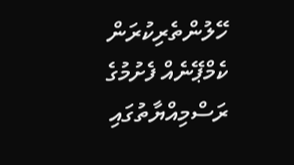ހޭލުންތެރިކުރަން ކެމްޕޭނެއް ފެށުމުގެ ރަސްމިއްޔާތުގައި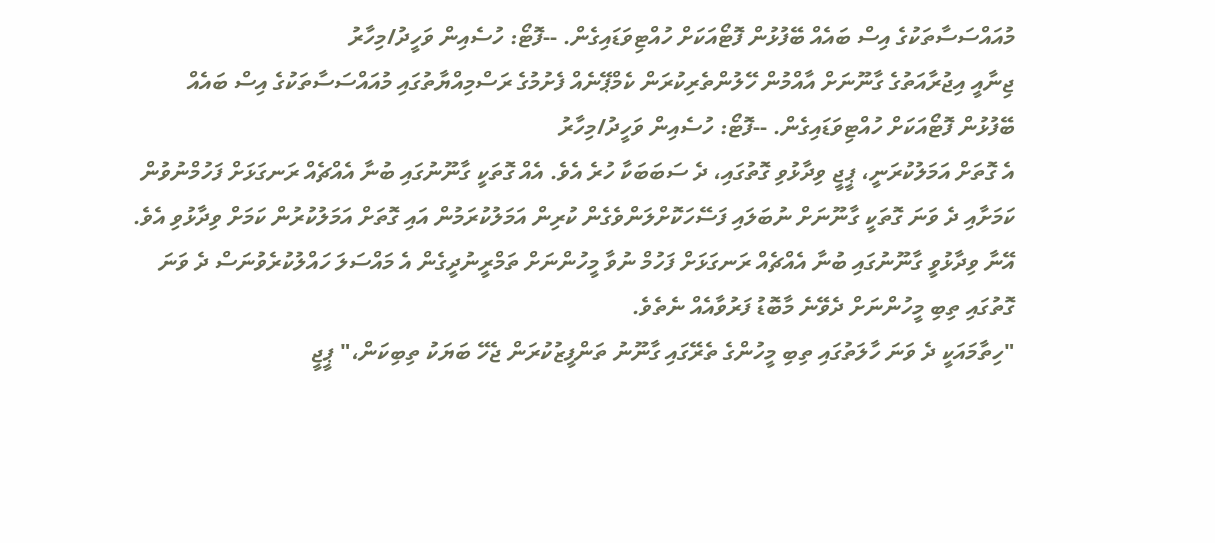މުއައްސަސާތަކުގެ އިސް ބައެއް ބޭފުޅުން ފޮޓޯއަކަށް ހުއްޓިވަޑައިގެން. --ފޮޓޯ: ހުސެއިން ވަހީދު/މިހާރު
ޖިނާއީ އިޖުރާއަތުގެ ގާނޫނަށް އާއްމުން ހޭލުންތެރިކުރަން ކެމްޕޭނެއް ފެށުމުގެ ރަސްމިއްޔާތުގައި މުއައްސަސާތަކުގެ އިސް ބައެއް ބޭފުޅުން ފޮޓޯއަކަށް ހުއްޓިވަޑައިގެން. --ފޮޓޯ: ހުސެއިން ވަހީދު/މިހާރު
އެ ގޮތަށް އަމަލުކުރަނީ، ޕީޖީ ވިދާޅުވި ގޮތުގައި، ދެ ސަބަބަކާ ހުރެ އެވެ. އެއް ގޮތަކީ ގާނޫނުގައި ބުނާ އެއްޗެއް ރަނގަޅަށް ފަހުމްނުވުން ކަމަށާއި ދެ ވަނަ ގޮތަކީ ގާނޫނަށް ނުބަލައި ފަސޭހަކޮށްލަންވެގެން ކުރިން އަމަލުކުރަމުން އައި ގޮތަށް އަމަލުކުރުން ކަމަށް ވިދާޅުވި އެވެ.
އޭނާ ވިދާޅުވީ ގާނޫނުގައި ބުނާ އެއްޗެއް ރަނގަޅަށް ފަހުމް ނުވާ މީހުންނަށް ތަމްރީނުދީގެން އެ މައްސަލަ ހައްލުކުރެވުނަސް ދެ ވަނަ ގޮތުގައި ތިބި މީހުންނަށް ދެވޭނެ މާބޮޑު ފަރުވާއެއް ނެތެވެ.
"ހިތާމައަކީ ދެ ވަނަ ހާލަތުގައި ތިބި މީހުންގެ ތެރޭގައި ގާނޫނު ތަންފީޒުކުރަން ޖެހޭ ބަޔަކު ތިބިކަން،" ޕީޖީ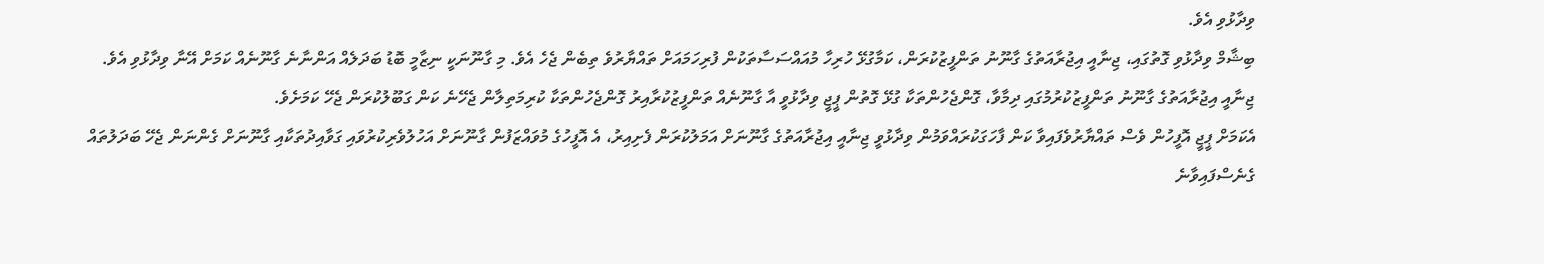ވިދާޅުވި އެވެ.
ބިޝާމް ވިދާޅުވި ގޮތުގައި، ޖިނާއީ އިޖުރާއަތުގެ ގާނޫނު ތަންފީޒުކުރަން، ކަމާގުޅޭ ހުރިހާ މުއައްސަސާތަކުން ފުރިހަމައަށް ތައްޔާރުވެ ތިބެން ޖެހެ އެވެ. މި ގާނޫނަކީ ނިޒާމީ ބޮޑު ބަދަލެއް އަންނާނެ ގާނޫނެއް ކަމަށް އޭނާ ވިދާޅުވި އެވެ.
ޖިނާއީ އިޖުރާއަތުގެ ގާނޫނު ތަންފީޒުކުރުމުގައި ދިމާވާ، ގޮންޖެހުންތަކާ ގުޅޭ ގޮތުން ޕީޖީ ވިދާޅުވީ އާ ގާނޫނެއް ތަންފީޒުކުރާއިރު ގޮންޖެހުންތަކާ ކުރިމަތިލާން ޖެހޭނެ ކަން ގަބޫލުކުރަން ޖެހޭ ކަމަށެވެ.
އެކަމަށް ޕީޖީ އޮފީހުން ވެސް ތައްޔާރުވެފައިވާ ކަން ފާހަގަކުރައްވަމުން ވިދާޅުވީ ޖިނާއީ އިޖުރާއަތުގެ ގާނޫނަށް އަމަލުކުރަން ފެށިއިރު، އެ އޮފީހުގެ މުވައްޒަފުން ގާނޫނަށް އަހުލުވެރިކުރުވައި ގަވާއިދުތަކާއި ގާނޫނަށް ގެންނަން ޖެހޭ ބަދަލުތައް ގެނެސްފައިވާނެ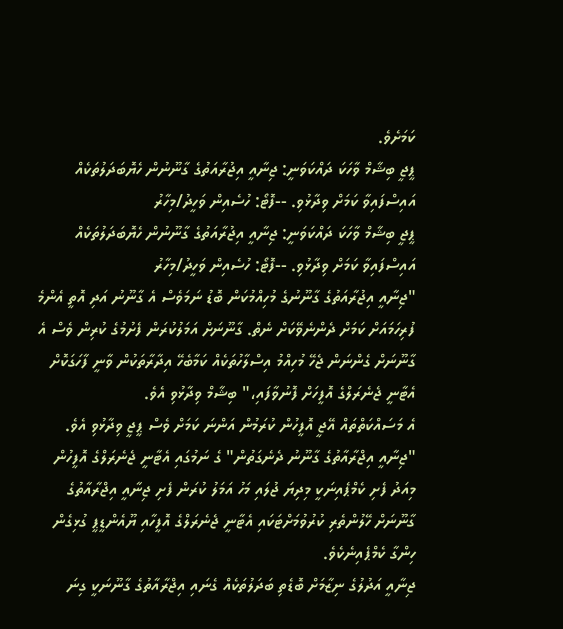ކަމަށެވެ.
ޕީޖީ ބިޝާމް ވާހަކަ ދައްކަވަނީ: ޖިނާއީ އިޖުރާއަތުގެ ގާނޫނުން ހެޔޮބަދަލުތަކެއް އައިސްފައިވާ ކަމަށް ވިދާޅުވި. --ފޮޓޯ: ހުސެއިން ވަހީދު/މިހާރު
ޕީޖީ ބިޝާމް ވާހަކަ ދައްކަވަނީ: ޖިނާއީ އިޖުރާއަތުގެ ގާނޫނުން ހެޔޮބަދަލުތަކެއް އައިސްފައިވާ ކަމަށް ވިދާޅުވި. --ފޮޓޯ: ހުސެއިން ވަހީދު/މިހާރު
"ޖިނާއީ އިޖުރާއަތުގެ ގާނޫނުގެ މުހިއްމުކަން ބޮޑު ނަމަވެސް އެ ގާނޫނު އަދި އޮތީ އެންމެ ފުރިހަމައަށް ކަމަށް ދެންނެވޭކަށް ނެތް. ގާނޫނަށް އަމަލުކުރަން ފެށުމުގެ ކުރިން ވެސް އެ ގާނޫނަށް ގެންނަން ޖެހޭ މުހިއްމު އިސްލާހުތަކެއް ކަމާބެހޭ އިދާރާތަކުން ވާނީ ފާހަގަކޮށް އެޓާނީ ޖެނެރަލްގެ އޮފީހަށް ފޮނުވާފައި،" ބިޝާމް ވިދާޅުވި އެވެ.
އެ މަސައްކަތްތައް އޭޖީ އޮފީހުން ކުރަމުން އަންނަ ކަމަށް ވެސް ޕީޖީ ވިދާޅުވި އެވެ.
"ޖިނާއީ އިޖްރާއާތުގެ ގާނޫނު ދެނެގަތުން" ގެ ނަމުގައި އެޓާނީ ޖެނެރަލްގެ އޮފީހުން މިއަދު ފެށި ކެމްޕެއިނަކީ މިދިޔަ ޖުލައި މަހު އަމަލު ކުރަން ފެށި ޖިނާއީ އިޖްރާއާތުގެ ގާނޫނަށް ހޭލުންތެރި ކުރުވުމަށްޓަކައި އެޓާނީ ޖެނެރަލްގެ އޮފީހާއި ޔޫއެންޑީޕީ ގުޅިގެން ހިންގާ ކެމްޕެއިނެކެވެ.
ޖިނާއީ އަދުލުގެ ނިޒާމަށް ބޮޑެތި ބަދަލުތަކެއް ގެނައި އިޖްރާއާތުގެ ގާނޫނަކީ ގިނަ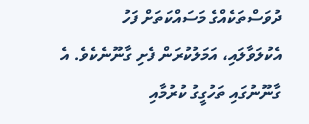ދުވަސްތަކެއްގެ މަސައްކަތަށް ފަހު އެކުލަވާލައި، އަމަލުކުރަން ފެށި ގާނޫނެކެވެ. އެ ގާނޫނުގައި ތަހުގީގު ކުރުމާއި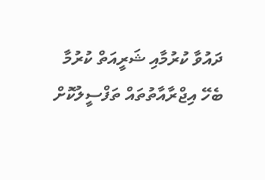ދައުވާ ކުރުމާއި ޝަރީއަތް ކުރުމާ ބެހޭ އިޖްރާއާތުތައް ތަފްސީލުކޮށް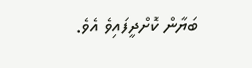ބަޔާން ކޮށްދީފައިވެ އެވެ.